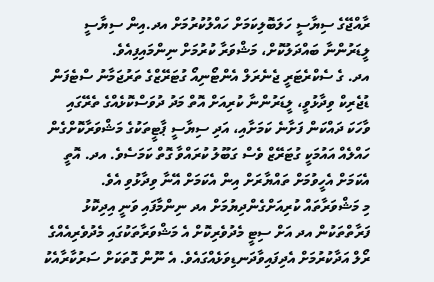ރާއްޖޭގެ ސިޔާސީ ހަލަބޮލިކަމަށް ހައްލުކުރުމަށް އދ.އިން ސިޔާސީ ލީޑަރުންނާ ބައްދަލުކޮށް، މަޝްވަރާ ކުރުމަށް ނިންމައިފިއެވެ.
އދ. ގެ ސެކްރެޓަރީ ޖެނެރަލް އެންޓޯނިއޯ ގުޓަރޭޒްގެ ތަރުޖަމާނު ސްޓެފަން ޑުޖެރިކް ވިދާޅުވީ، ލީޑަރުންނާ ކުރިއަށް އޮތް މަދު ދުވަސްކޮޅެއްގެ ތެރޭގައި ވާހަކަ ދައްކަން ފަށާނެ ކަމަށާއި، އަދި ސިޔާސީ ޕާޓީތަކުގެ މަޝްވަރާކޮށްގެން ހައްލެއް އައުމަކީ ގުޓަރޭޒް ވެސް ގަބޫލު ކުރައްވާ ގޮތް ކަމަސެވެ. އދ. އޮތީ އެކަމަށް އެހީވުމަށް ތައްޔާރަށް އިން އެކަމަށް އޭނާ ވިދާޅުވި އެވެ.
މި މަޝްވަރާތައް ކުރިއަށްގެންދިޔުމަށް އދ ނިންމާފައި ވަނީ އިދިކޮޅު ފަރާތްތަކުން އދ އަށް ސިޓީ މެދުވެރިކޮށް އެ މަޝްވަރާތަކުގައި މެދުވެރިއެއްގެ ރޯލް އަދާކުރުމަށް އެދިފައިވާދަނޑިވަޅެއްގައެވެ. އެ ނޫން ގޮތަކަށް ސަރުކާރާއެކު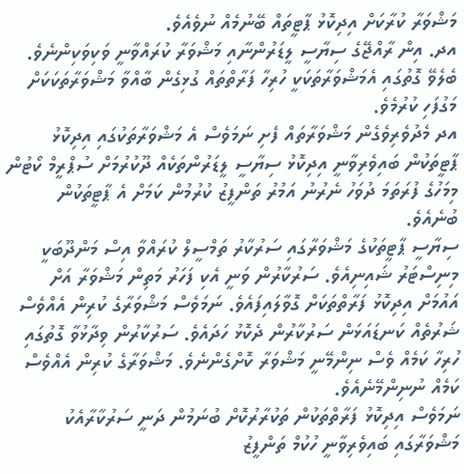މަޝްވަރާ ކުރާކަށް އިދިކޮޅު ޕާޓީތައް ބޭނުމެއް ނުވެއެވެ.
އދ. އިން ރާއްޖޭގެ ސިޔާސީ ލީޑަރުންނާއި މަޝްވަރާ ކުރައްވާނީ ވަކިވަކިންނެވެ. ބެލެވޭ ގޮތުގައި އެމަޝްވަރާތަކަކީ ހުރިހާ ފަރާތްތައް ގުޅިގެން ބާއްވާ މަޝްވަރާތަކަކަށް މަގުފަހި ކުރުމެވެ.
އދ މެދުވެރިވެގެން މަޝްވަރާތައް ފެށި ނަމަވެސް އެ މަޝްވަރާތަކުގައި އިދިކޮޅު ޕާޓީތަކުން ބައިވެރިވާނީ އިދިކޮޅު ސިޔާސީ ލީޑަރުންތަކެއް ދޫކުރުމަށް ސުޕްރީމް ކޯޓުން މިމަހުގެ ފުރަތަމަ ދުވަހު ނެރުނު އަމުރު ތަންފީޒު ކުރުމުން ކަމަށް އެ ޕާޓީތަކުން ބުނެއެވެ.
ސިޔާސީ ޕާޓީތަކުގެ މަޝްވަރާގައި ސަރުކާރު ތަމްސީލް ކުރައްވާ އިސް މަންދޫބަކީ މިނިސްޓަރު ޝައިނިއެވެ. ސަރުކާރުން ވަނީ އެކި ފަހަރު މަތިން މަޝްވަރާ އަށް އައުމަށް އިދިކޮޅު ފަރާތްތަކަށް ގޮވާލައިފައެވެ. ނަމަވެސް މަޝްވަރާގެ ކުރިން އެއްވެސް ޝަރުތެއް ކަނޑައަޅަން ސަރުކާރުން ދެކޮޅު ހަދައެވެ. ސަރުކާރުން ވިދާޅުވާ ގޮތުގައި ހުރިހާ ކަމެއް ވެސް ނިންމޭނީ މަޝްވަރާ ކޮށްގެންނެވެ. މަޝްވަރާގެ ކުރިން އެއްވެސް ކަމެއް ނުނިންމޭނެއެވެ.
ނަމަވެސް އިދިކޮޅު ފަރާތްތަކުން ތަކުރާރުކޮށް ބުނަމުން ދަނީ ސަރުކާރާއެކު މަޝްވަރާގައި ބައިވެރިވާނީ ހުކުމް ތަންފީޒު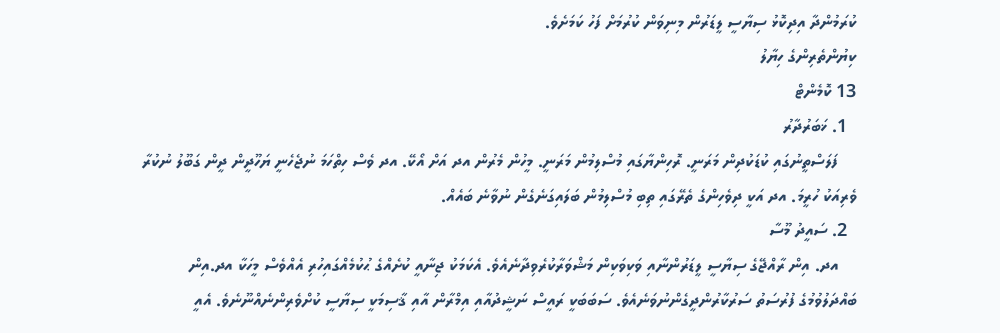ކުރަމުންދާ އިދިކޮޅު ސިޔާސީ ލީޑަރުން މިނިވަން ކުރުމަށް ފަހު ކަމަށެވެ.
ކިޔުންތެރިންގެ ހިޔާލު
13 ކޮމެންޓް
  1. ޚަބަރުދާރު
    ފަލަސްތީނުގައި ކުޑަކުދިން މަރަނީ. ރޮހިންޔާގައި މުސްލިމުން މަރަނީ. މީހުން މެރުން އދ އަށް އޯކޭ. އދ ވެސް ހިތްހަމަ ނުޖެހެނީ ޔަހޫދީން ދީން ގަބޫލު ނުކުރާ ވެރިއަކު ހުރީމަ. އދ އަކީ ދިވެހިންގެ ތެރޭގައި ތިބި މުސްލިމުން ބަލައިގަނެގެން ނުވާނެ ބައެއް.
  2. ސައީދު މޫސާ
    އދ. އިން ރާއްޖޭގެ ސިޔާސީ ލީޑަރުންނާއި ވަކިވަކިން މަޝްވަރާކުރެވިދާނެއެވެ. އެކަމަކު ޖިނާއީ ކުށެއްގެ ޙުކުމެއްގައިހުރި އެއްވެސް މީހަކާ އދ.އިން ބައްދަލުވުމުގެ ފުރުސަތު ސަރުކާރުންދީގެންނުވަނެއެވެ. ސަބަބަކީ ރައީސް ނަޝީދުއާއި އިމްރާން އާއި ޤާސިމަކީ ސިޔާސީ ކުށްވެރިންނެއްނޫނެވެ. އެއީ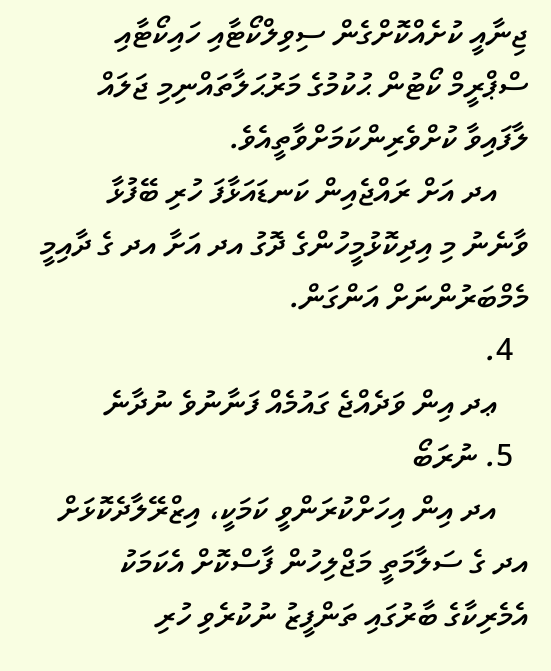ޖިނާއީ ކުށެއްކޮށްގެން ސިވިލްކޯޓާއި ހައިކޯޓާއި ސްޕްރީމް ކޯޓުން ޙުކުމުގެ މަރުޙަލާތައްނިމި ޖަލައް ލާފައިވާ ކުށްވެރިންކަމަށްވާތީއެވެ.
    އދ އަށް ރައްޖެއިން ކަނޑައަޅާފަ ހުރި ބޭފުޅާ ވާނެނު މި އިދިކޮޅުމީހުންގެ ދޮގު އދ އަށާ އދ ގެ ދާއިމީ މެމްބަރުންނަށް އަންގަން.
  4.
    ޢދ އިން ވަދެއްޖެ ގައުމެއް ފަނާނުވެ ނުދާނެ
  5. ނުރަބޯ
    އދ އިން އިހަށްކުރަންވީ ކަމަކީ، އިޒްރޭލާދެކޮޅަށް އދ ގެ ސަލާމަތީ މަޖްލިހުން ފާސްކޮށް އެކަމަކު އެމެރިކާގެ ބާރުގައި ތަންފީޒު ނުކުރެވި ހުރި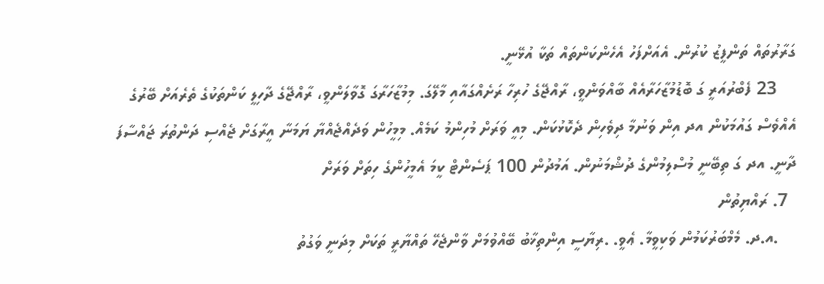ގަރާރުތައް ތަންފީޒު ކުރުން. އެއަށްފަހު އެހެންކަންތައް ތަކާ އުޅޭނީ.
    23 ފެބްރުއަރީ ގަ ބޮޑުމުޒާހަރާއެއް ބާއްވަންވީ، ރާއްޖޭގެ ހުރިހާ ރަށެއްގައާއި މާލޭގަ. މިމުޒާހަރާގަ ގޮވާލަންވީ، ރާއްޖޭގެ ދާހިލީ ކަންތަކުގެ ތެރެއަށް ބޭރުގެ އެއްވެސް ގައުމަކުން އދ އިން ވަނުމާ ދިވެހިން ދެކޮޅުކަން. މިއީ ވަރަށް މުހިންމު ކަމެއް. މިމީހުން ވަދެއްޖެއްޔާ ޔަމަނާ އީރާގަށް ޖެއްސި ދަންތުރަ ޖައްސާފަ ދާނީ. އދ ގަ ތިބޭނީ މުސްލިމުންގެ ދުޝްމަނުން. އަމުދުން 100 ޕަސެންޓް ކީމަ އެމީހުންގެ ހިތަށް ވަރަށް
  7. ރައްޔިތުން
    .އ.ދ. މެމްބަރުކަމުން ވަކިވީމާ. ޢެވީ. .ރިޔާސީ އިންތިޚާބު ބޭއްވުމަށް ވާންޖެހޭ ތައްޔާރީ ތަކަށް މިދަނީ ވަގުތު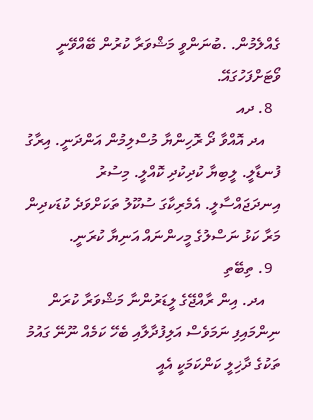ގެއްލެމުން. .ބުނަންވީ މަޝްވަރާ ކުރުން ބޭއްވޭނީ ވޯޓަށްފަހުގައޭ.
  8. ދއ
    އދ އޮއްވާ ދޯ ރޮހިންޔާ މުސްލިމުން އަންދަނީ. އިރާގު ފުނޑާލީ. ލީބިޔާ ކުދިކުދި ކޮއްލީ. މިސުރު އިނދަޖައްސާލީ. އެމެރިކާގަ ސުކޫލު ތަކަށްވަދެ ކުޑަކދިން މަރާ ކަޅު ނަސްލުގެ މީހންނައް އަނިޔާ ކުރަނީ.
  9. ތިބޭތި
    އދ. އިން ރާއްޖޭގެ ލީޑަރުންނާ މަޝްވަރާ ކުރަން ނިންމައިފި ނަމަވެސް އަލިފުދާލާއި ބެހޭ ކަމެއް ނޫނޭ ގައުމު ތަކުގެ ދާޚިލީ ކަންކަމަކީ އެއީ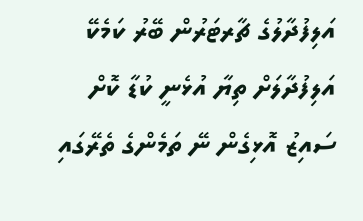އަލިފުދާލުގެ ޗާރޓަރުން ބޭރު ކަމެކޭ އަލިފުދާލަށް ތިޔާ އުޅެނީ ކުޑާ ކޮށް ސައިޒު އޮޅިގެން ނޭ ތަމެންގެ ތެރޭގައި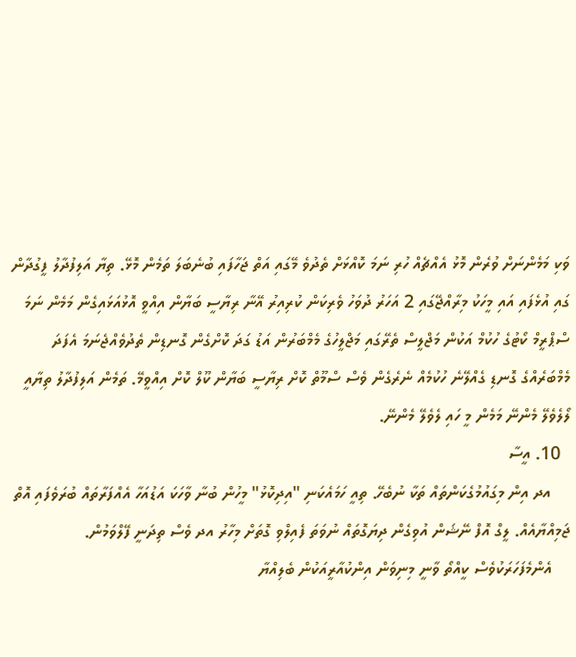ވަކި މަމެންނަށް ވުރެން މޮޅު އެއްޗެއް ހުރި ނަމަ ކޮއްޅަށް ތެދުވެ މޭގައި އަތް ޖަހާފައި ބުނެބަލަ ތަމެން މޮޅޭ. ތިޔާ އަލިފުދާލު ފީގުދާން ގައި އުޅެފައި އައި މީހަކު މިރާއްޖޭގައި 2 އަހަރު ދުވަހު ވެރިކަން ކުރިއިރު އޭނާ ރިޔާސީ ބަޔާން އިއްވީ އޮޅުއަޅައިގެން މަމެން ނަމަ ސްޕްރީމް ކޯޓުގެ ހުކުމް އަކުން މަޖްލީސް ތެރޭގައި މަޖްލީހުގެ މެމްބަރުން އަޑު ގަދަ ކޮށްގެން ގޮނޑިން ތެދުވެއްޖެނަމަ އެފަދަ މެމްބަރެއްގެ ގޮނޑި ގެއްލޭނެ ހުކުމެއް ނެރެގެން ވެސް ސްމޫތް ކޮށް ރިޔާސީ ބަޔާން ކޫލް ކޮށް އިއްވީމޭ. ތަމެން އަލިފުދާލު ތިޔާއީ ލޯލެވެލޭ މެންނޭ މަމެން މީ ހައި ލެވެލޭ މެންނޭ.
  10. އީސާ
    އދ އިން މިގައުމުގެކަންތައް ތަކާ ނުބެހޭ. ތިއީ ހަމައެކަނި "އިދިކޮޅު" މީހުން ބުނާ ވާހަކަ އަޑުއަހާ އެއްފަރާތައް ބުރަވެފައި އޮތް ޖަމިއްޔާއެއް. ލީގް އޮފް ނޭޝަން އުވިގެން ދިޔަގޮތައް ނުވަތަ ފެއިލްވި ގޮތަށް މިހާރު އދ ވެސް ތިދަނީ ފޭލްވަމުން.
    އެންމެފަހަރަކުވެސް ކީއްތޯ ވާނީ މިނިވަން އިންކުއާރީއަކުން ބެލިއްޔާ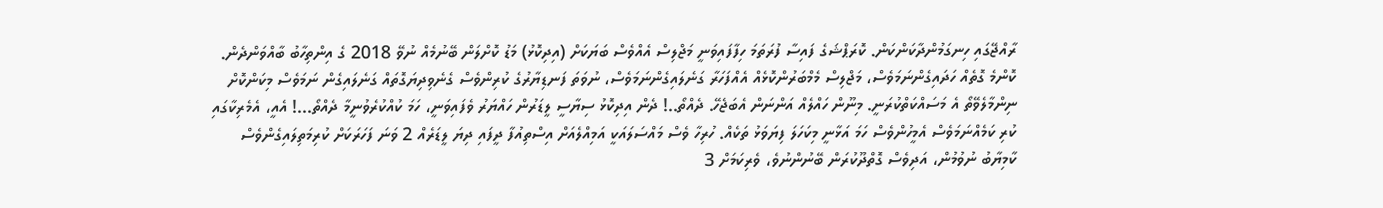ރާއްޖޭގައި ހިނގަމުންދާކަންކަން. ކޮރަޕްޝަގެ ފައިސާ ފުރަތަމަ ހިފާފައިވަނީ މަޖްލިސް އެއްވެސް ބަޔަކަށް (އިދިކޮޅު) މަޑު ކޮށްލަން ބޭނުމެއް ނުވޭ 2018 ގެ އިންތިހާބު ބާއްވަންދެން. ކޮންމެ ގޮތެއް ހަދައިގެންނަމަވެސް، މަޖްލިސް މެމްބަރުންކޮޅެއް އެއްފަހަރާ ގަނެލައިގެންނަމަވެސް، ނުވަތަ ފަނޑިޔާރުގެ ކުރިންވެސް ގެނެވިދިޔަގޮތައް ގަނެލައިގެން ނަމަވެސް މިކަންކޮށް ނިންމާލެވޭތޯ އެ މަސައްކަތްކުރަނީ. މިނޫން ހައްލެއް އަންނަން އެބަޖެހޭ. ދެއްތޯ..! ދެން އިދިކޮޅު ސިޔާސީ ލީޑަރުން ހައްޔަރު ވެފައިވަނީ، ހަމަ ކުއްކުރެވުނީމާ ދެއްތޯ...! އެއީ، އެމެރިކާގައި ކުރި ކަމެއްނަމަވެސް އެމީހުންވެސް ހަމަ އަޅާނީ މިކަހަލަ ފިޔަވަޅު ތަކެއް. ހުރިހާ ވެސް މައްސަލައަކީ އަމިއްލެއަށް އިސްތިއުފާ ދީފައި ދިޔަ ލީޑަރެއް 2 ވަނަ ފަހަރަކަށް ކުރިމަތިލައިގެންވެސް ކާމިޔާބު ނުވުމުން، އަދިވެސް ގޮތްދޫކުރަން ބޭނުންނުވެ، ވެރިކަމަށް 3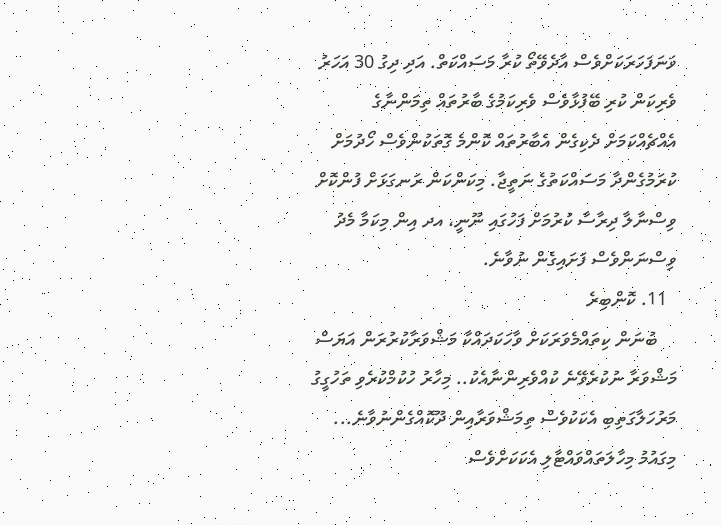ވަނަފަހަރަކަށްވެސް އާދެވޭތޯ ކުރާ މަސައްކަތް. އަދި ދިގު 30 އަހަރު ވެރިކަން ކުރި ބޭފުޅާވެސް ވެރިކަމުގެ ބާރުތައް ތިމަންނާގެ އެއްޗެއްކަމަށް ދެކިގެން އެބާރުތައް ކޮންމެ ގޮތަކުންވެސް ހޯދުމަށް ކުރަމުގެންދާ މަސައްކަތުގެ ނަތީޖާ. މިކަންކަން ރަނގަޅަށް ފުންކޮށް ވިސްނާލާ ދިރާސާ ކުރުމަށް ފަހުގައި ނޫނީ، އދ އިން މިކަމާ މެދު ވިސްނަންވެސް ފަށައިގެން ނުވާނެ.
  11. ކޮންބިރެ
    ބުނަން ކިތައްމެވަރަކަށް ވާހަކަދައްކާ މަޝްވަރާކުރުރަން އަޔަސް މަޝްވަރާ ނުކުރެވޭނެ ކުއްވެރިންނާއެކު.. މިހާރު ހުކުމްކުރެވި ތަހުގީގު މަރުހަލާގަތިބި އެކަކުވެސް ތިމަޝްވަރާއިން ދޫކޮއްގެންނުވާނެ... މިގައުމު މިހާލަތައްވައްޓާލި އެކަކަށްވެސް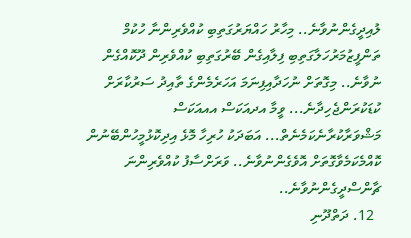ލުއިދީގެންނުވާނެ.. މިހާރު ހައްޔަރުގަތިބި ކުއްވެރިންނާ ހުކުމް ތަންފީޒުމަރުހަލާގަތިބި ފިލާއިގެން ބޭރުގަތިބި ކުއްވެރިން ދޫކޮއްގެން ނުވާނެ.. މިގޮތަށް ނުހަދާއިފިނަމަ އަހަރެމެންގެ ތާއިދު ސަރުކާރަށް ކުޑަކުރަންޖެހިދާނެ... ވީމާ އދއަކަސް އއއަކަސް މަޝްވަރާކުރާނެކަމެނެތް... އަބަދަކު ހުރިހާ މޮޅެ އިދިކޮޅުމީހުންބޭނުން ކޮއްމެކަމެވާގޮތަށް އޮވެގެންނުވާނެ.. ވަރަށްސާފު ކުއްވެރިންނަ ޗާންސްދީގެންނުވާނެ..
  12. ދަތްދޫނި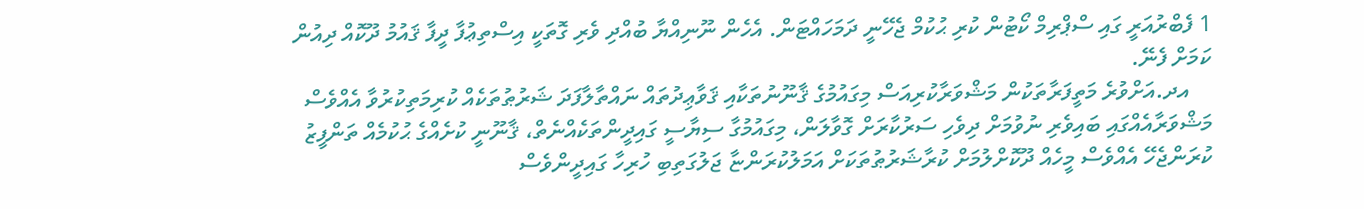1 ފެބްރުއަރީ ގައި ސްޕްރިމް ކޯޓުން ކުރި ޙުކުމް ޖެހޭނީ ދަމަހައްޓަން. އެހެން ނޫނިއްޔާ ބުއްދި ވެރި ގޮތަކީ އިސްތިޢުފާ ދީފާ ޤައުމު ދޫކޮއް ދިއުން ކަމަށް ފެނޭ.
    އދ.އަށްވުރެ މަތީފަރާތަކުން މަޝްވަރާކުރިއަސް މިގައުމުގެ ޤާނޫނުތަކާއި ޤަވާޢިދުތައް ނައްތާލާފަދަ ޝަރުޠުތަކެއް ކުރިމަތިކުރުވާ އެއްވެސް މަޝްވަރާއެއްގައި ބައިވެރި ނުވުމަށް ދިވެހި ސަރުކާރަށް ގޮވާލަން، މިގައުމުގާ ސިޔާސީ ގައިދީންތަކެއްނެތް، ޤާނޫނީ ކުށެއްގެ ޙުކުމެއް ތަންފީޒު ކުރަންޖެހޭ އެއްވެސް މީހެއް ދޫކޮށްލުމަށް ކުރާޝަރުޠުތަކަށް އަމަލުކުރަންޏާ ޖަލުގަތިބި ހުރިހާ ގައިދީންވެސް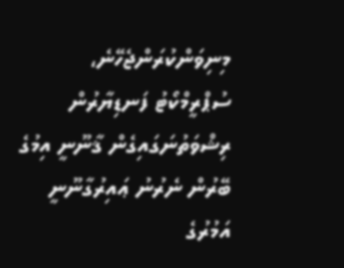މިނިވަންކުރަންޖެހޭނެ، ސުޕްރީމްކޯޓު ފަނޑިޔާރުން ރިޝްވަތުނަގައިގެން ޤާނޫނީ އިމުގެ ބޭރުން ނެރުނު ޢައިރުގާނޫނީ އަމުރުގެ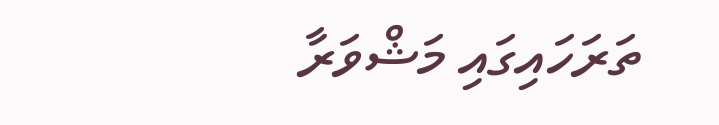ތަރަހައިގައި މަޝްވަރާ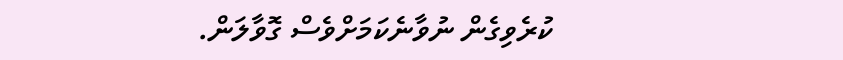ކުރެވިގެން ނުވާނެކަމަށްވެސް ގޮވާލަން.